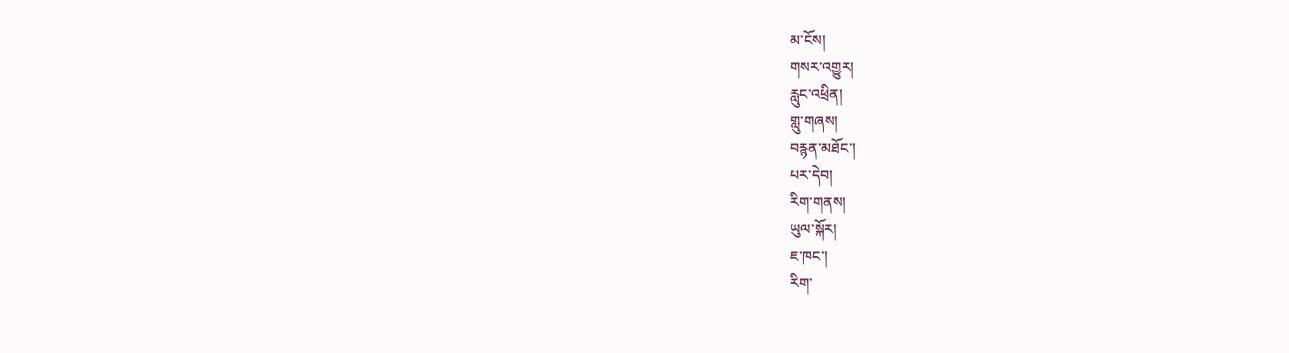མ་ངོས།
གསར་འགྱུར།
རླུང་འཕྲིན།
གླུ་གཞས།
བརྙན་མཐོང་།
པར་དེབ།
རིག་གནས།
ཡུལ་སྐོར།
ཇ་ཁང་།
རིག་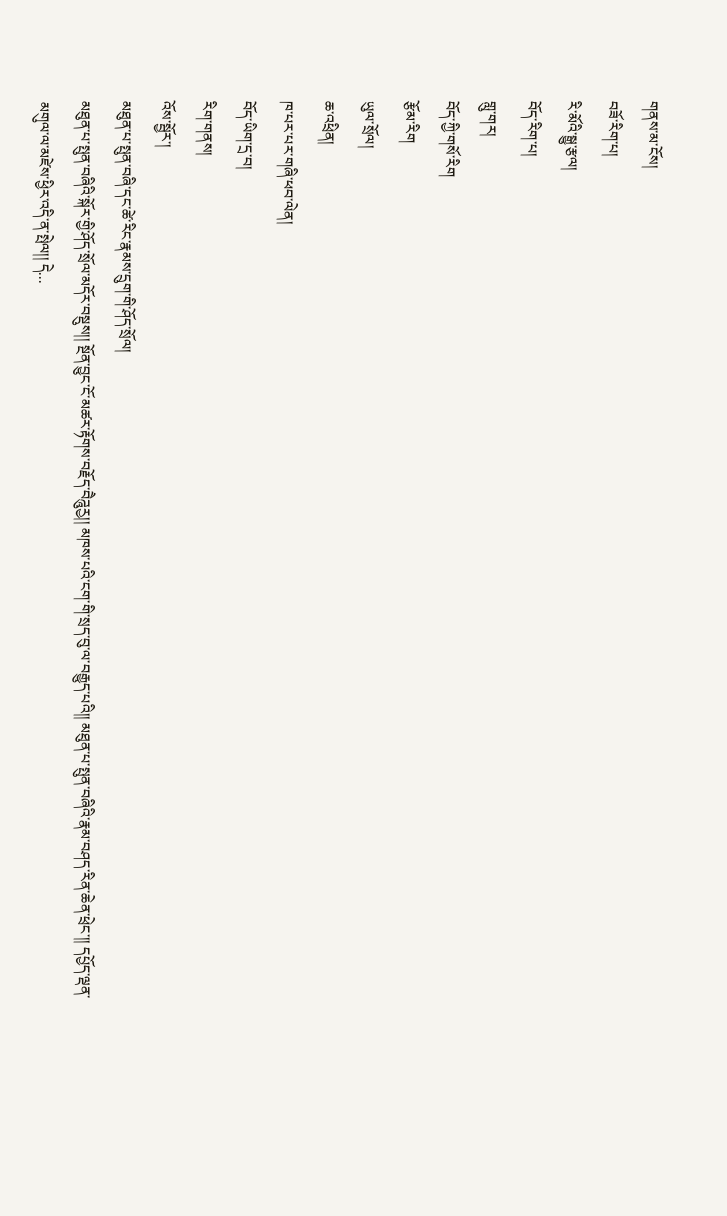གནས་མ་ངོས།
བཟོ་རིག་པ།
རི་མོའི་སྒྱུ་རྩལ།
བོད་རིག་པ།
གླུ་གར།
བོད་ཀྱི་གསོ་རིག
རྩོམ་རིག
ཡུལ་སྲོལ།
ཆ་འཕྲིན།
ཁ་པར་པར་གཞི་ཕབ་ལེན།
བོད་ཡིག་དྲ་བ།
རིག་གནས།
འོས་སྦྱོར་།
མཐུན་པ་སྤུན་བཞི་དང་ཚེ་རིང་རྣམས་དྲུག་གི་ཤོད་སྲོལ།
མཐུན་པ་སྤུན་བཞིའི་སྐོར་གྱི་ཤོད་སྲོལ་མདོར་བསྡུས།། སྔོན་བྱུང་ངོ་མཚར་རྟོགས་བརྗོད་བཻཌཱུརྱ།། མཁས་པའི་ངག་གི་སྲད་བུ་ལ་བརྒྱུད་པའི།། མཐུན་པ་སྤུན་བཞིའི་རྣམ་བཤད་རིན་ཆེན་ཕྲེང་།། དཔྱོད་ལྡན་མགུལ་ལ་མཛེས་ཕྱིར་འདི་ན་སྤེལ།། དེ...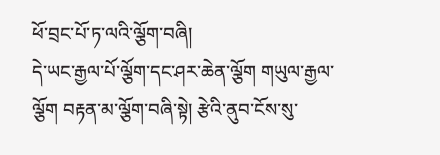ཕོ་བྲང་པོ་ཏ་ལའི་ལྕོག་བཞི།
དེ་ཡང་རྒྱལ་པོ་ལྕོག་དང་ཤར་ཆེན་ལྕོག གཡུལ་རྒྱལ་ལྕོག བརྟན་མ་ལྕོག་བཞི་སྟེ། རྩེའི་ནུབ་ངོས་སུ་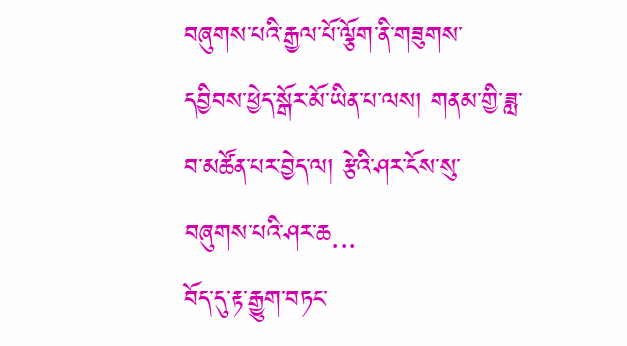བཞུགས་པའི་རྒྱལ་པོ་ལྕོག་ནི་གཟུགས་དབྱིབས་ཕྱེད་སྒོར་མོ་ཡིན་པ་ལས། གནམ་གྱི་ཟླ་བ་མཚོན་པར་བྱེད་ལ། རྩེའི་ཤར་ངོས་སུ་བཞུགས་པའི་ཤར་ཆ...
བོད་དུ་རྟ་རྒྱུག་བཏང་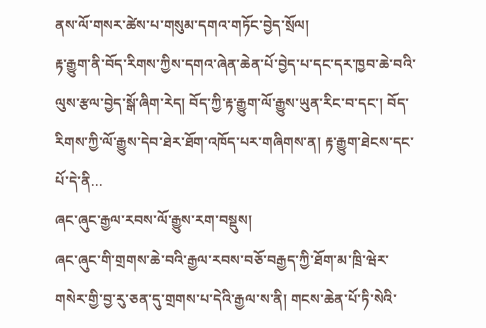ནས་ལོ་གསར་ཚེས་པ་གསུམ་དགའ་གཏོང་བྱེད་སྲོལ།
རྟ་རྒྱུག་ནི་བོད་རིགས་ཀྱིས་དགའ་ཞེན་ཆེན་པོ་བྱེད་པ་དང་དར་ཁྱབ་ཆེ་བའི་ལུས་རྩལ་བྱེད་སྒོ་ཞིག་རེད། བོད་ཀྱི་རྟ་རྒྱུག་ལོ་རྒྱུས་ཡུན་རིང་བ་དང་། བོད་རིགས་ཀྱི་ལོ་རྒྱུས་དེབ་ཐེར་ཐོག་འཁོད་པར་གཞིགས་ན། རྟ་རྒྱུག་ཐེངས་དང་པོ་དེ་ནི...
ཞང་ཞུང་རྒྱལ་རབས་ལོ་རྒྱུས་རག་བསྡུས།
ཞང་ཞུང་གི་གྲགས་ཆེ་བའི་རྒྱལ་རབས་བཅོ་བརྒྱད་ཀྱི་ཐོག་མ་ཁྲི་ཝེར་གསེར་གྱི་བྱ་རུ་ཅན་དུ་གྲགས་པ་དེའི་རྒྱལ་ས་ནི། གངས་ཆེན་པོ་ཏི་སེའི་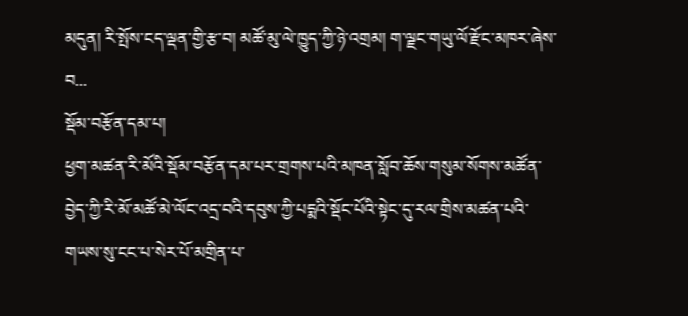མདུན། རི་སྤོས་ངད་ལྡན་གྱི་རྩ་བ། མཚོ་མུ་ལེ་ཁྱུད་ཀྱི་ཉེ་འགྲམ། ག་ལྗང་གཡུ་ལོ་རྫོང་མཁར་ཞེས་བ...
སྡོམ་བརྩོན་དམ་པ།
ཕྱག་མཚན་རི་མོའི་སྡོམ་བརྩོན་དམ་པར་གྲགས་པའི་མཁན་སློབ་ཆོས་གསུམ་སོགས་མཚོན་བྱེད་ཀྱི་རི་མོ་མཚོ་མེ་ལོང་འདྲ་བའི་དབུས་ཀྱི་པདྨའི་སྡོང་པོའི་སྟེང་དུ་རལ་གྲིས་མཚན་པའི་གཡས་སུ་ངང་པ་སེར་པོ་མགྲིན་པ་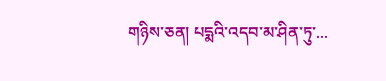གཉིས་ཅན། པདྨའི་འདབ་མ་ཤིན་ཏུ་...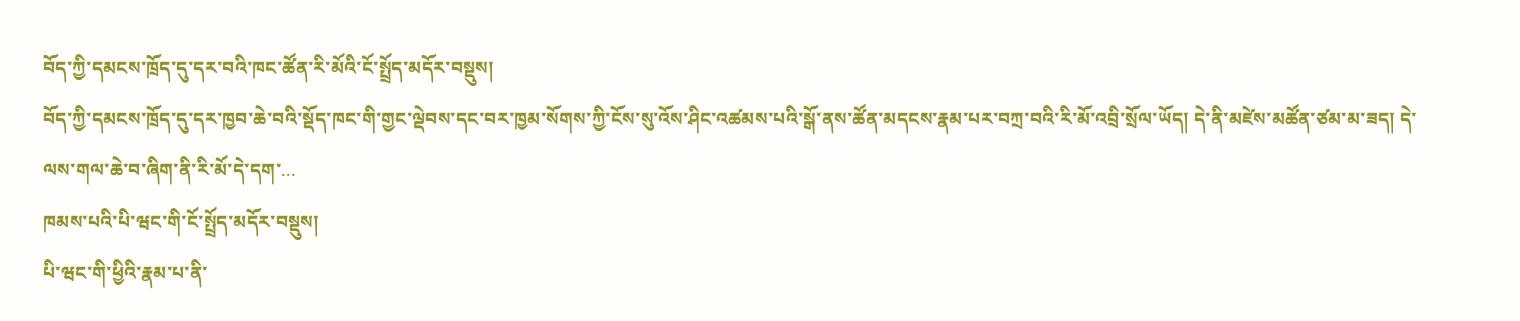བོད་ཀྱི་དམངས་ཁྲོད་དུ་དར་བའི་ཁང་ཚོན་རི་མོའི་ངོ་སྤྲོད་མདོར་བསྡུས།
བོད་ཀྱི་དམངས་ཁྲོད་དུ་དར་ཁྱབ་ཆེ་བའི་སྡོད་ཁང་གི་གྱང་ལྡེབས་དང་བར་ཁྱམ་སོགས་ཀྱི་ངོས་སུ་འོས་ཤིང་འཚམས་པའི་སྒོ་ནས་ཚོན་མདངས་རྣམ་པར་བཀྲ་བའི་རི་མོ་འབྲི་སྲོལ་ཡོད། དེ་ནི་མཛེས་མཚོན་ཙམ་མ་ཟད། དེ་ལས་གལ་ཆེ་བ་ཞིག་ནི་རི་མོ་དེ་དག་...
ཁམས་པའི་པི་ཝང་གི་ངོ་སྤྲོད་མདོར་བསྡུས།
པི་ཝང་གི་ཕྱིའི་རྣམ་པ་ནི་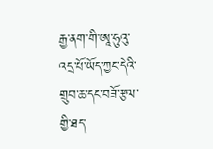རྒྱ་ནག་གི་ཨཱ་ཧུའུ་འདྲ་པོ་ཡོད་ཀྱང་དེའི་གྲུབ་ཆ་དང་བཟོ་རྩལ་གྱི་ཐད་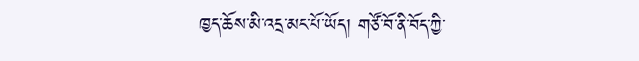ཁྱད་ཆོས་མི་འདྲ་མང་པོ་ཡོད། གཙོ་བོ་ནི་བོད་ཀྱི་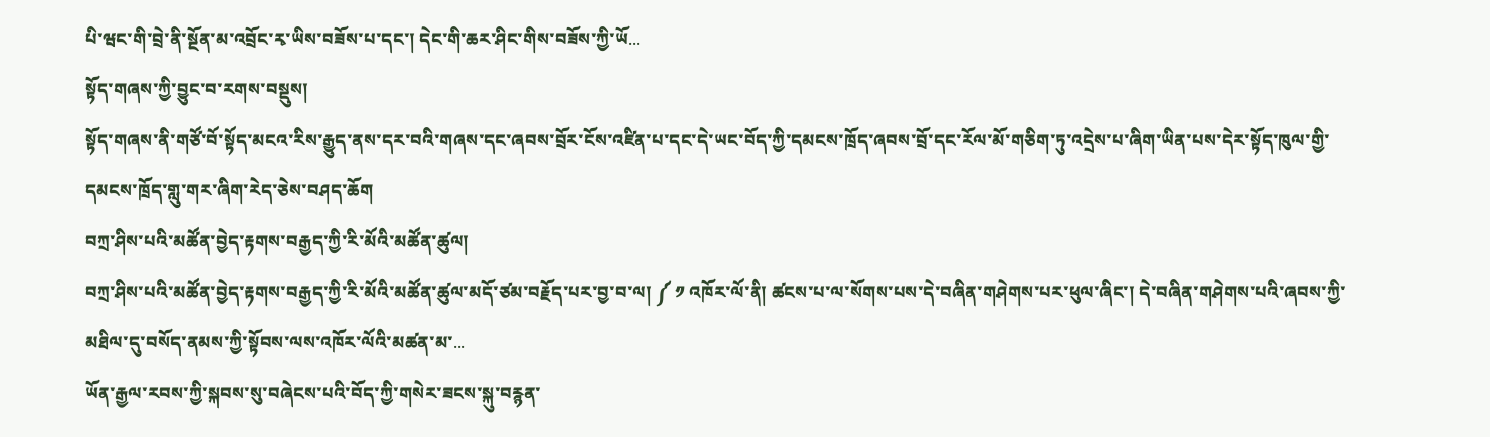པི་ཝང་གི་བྲེ་ནི་སྔོན་མ་འབྲོང་རྭ་ཡིས་བཟོས་པ་དང་། དེང་གི་ཆར་ཤིང་གིས་བཟོས་ཀྱི་ཡོ...
སྟོད་གཞས་ཀྱི་བྱུང་བ་རགས་བསྡུས།
སྟོད་གཞས་ནི་གཙོ་བོ་སྟོད་མངའ་རིས་རྒྱུད་ནས་དར་བའི་གཞས་དང་ཞབས་བྲོར་ངོས་འཛིན་པ་དང་དེ་ཡང་བོད་ཀྱི་དམངས་ཁྲོད་ཞབས་བྲོ་དང་རོལ་མོ་གཅིག་ཏུ་འདྲེས་པ་ཞིག་ཡིན་པས་དེར་སྟོད་ཁུལ་གྱི་དམངས་ཁྲོད་གླུ་གར་ཞིག་རེད་ཅེས་བཤད་ཆོག
བཀྲ་ཤིས་པའི་མཚོན་བྱེད་རྟགས་བརྒྱད་ཀྱི་རི་མོའི་མཚོན་ཚུལ།
བཀྲ་ཤིས་པའི་མཚོན་བྱེད་རྟགས་བརྒྱད་ཀྱི་རི་མོའི་མཚོན་ཚུལ་མདོ་ཙམ་བརྗོད་པར་བྱ་བ་ལ། ༼ ༡ འཁོར་ལོ་ནི། ཚངས་པ་ལ་སོགས་པས་དེ་བཞིན་གཤེགས་པར་ཕུལ་ཞིང་། དེ་བཞིན་གཤེགས་པའི་ཞབས་ཀྱི་མཐིལ་དུ་བསོད་ནམས་ཀྱི་སྟོབས་ལས་འཁོར་ལོའི་མཚན་མ་...
ཡོན་རྒྱལ་རབས་ཀྱི་སྐབས་སུ་བཞེངས་པའི་བོད་ཀྱི་གསེར་ཟངས་སྐུ་བརྙན་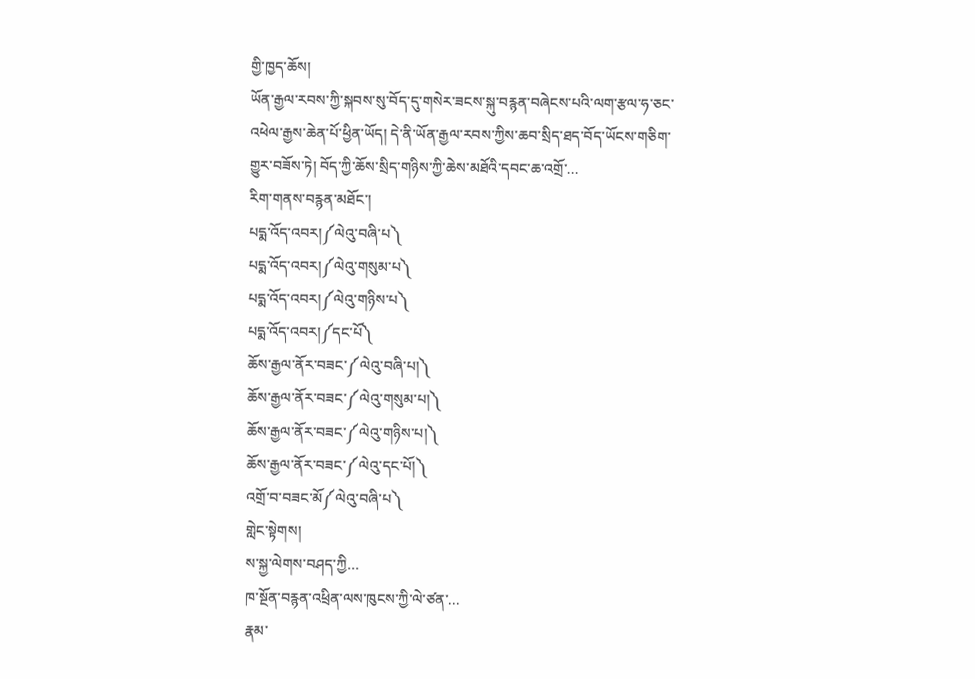གྱི་ཁྱད་ཆོས།
ཡོན་རྒྱལ་རབས་ཀྱི་སྐབས་སུ་བོད་དུ་གསེར་ཟངས་སྐུ་བརྙན་བཞེངས་པའི་ལག་རྩལ་ཧ་ཅང་འཕེལ་རྒྱས་ཆེན་པོ་ཕྱིན་ཡོད། དེ་ནི་ཡོན་རྒྱལ་རབས་ཀྱིས་ཆབ་སྲིད་ཐད་བོད་ཡོངས་གཅིག་གྱུར་བཟོས་ཏེ། བོད་ཀྱི་ཆོས་སྲིད་གཉིས་ཀྱི་ཆེས་མཐོའི་དབང་ཆ་འགྲོ་...
རིག་གནས་བརྙན་མཐོང་།
པདྨ་འོད་འབར།༼ལེའུ་བཞི་པ༽
པདྨ་འོད་འབར།༼ལེའུ་གསུམ་པ༽
པདྨ་འོད་འབར།༼ལེའུ་གཉིས་པ༽
པདྨ་འོད་འབར།༼དང་པོ༽
ཆོས་རྒྱལ་ནོར་བཟང་༼ལེའུ་བཞི་པ།༽
ཆོས་རྒྱལ་ནོར་བཟང་༼ལེའུ་གསུམ་པ།༽
ཆོས་རྒྱལ་ནོར་བཟང་༼ལེའུ་གཉིས་པ།༽
ཆོས་རྒྱལ་ནོར་བཟང་༼ལེའུ་དང་པོ།༽
འགྲོ་བ་བཟང་མོ༼ལེའུ་བཞི་པ༽
གླེང་སྟེགས།
ས་སྐྱ་ལེགས་བཤད་ཀྱི...
ཁ་སྔོན་བརྙན་འཕྲིན་ལས་ཁུངས་ཀྱི་ལེ་ཙན་...
རྣམ་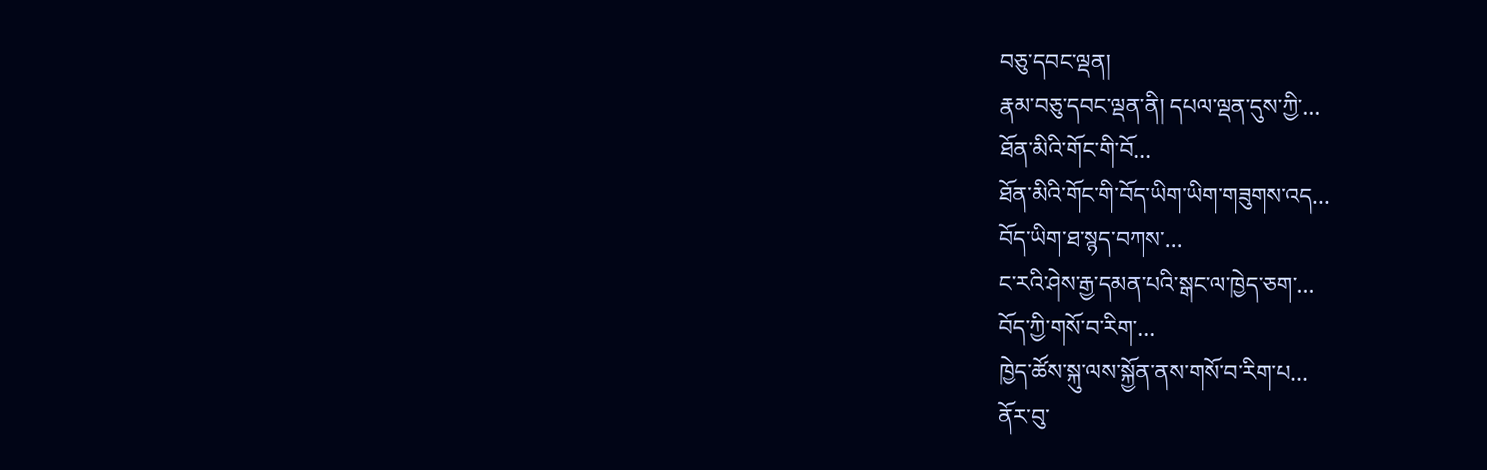བཅུ་དབང་ལྡན།
རྣམ་བཅུ་དབང་ལྡན་ནི། དཔལ་ལྡན་དུས་ཀྱི་...
ཐོན་མིའི་གོང་གི་བོ...
ཐོན་མིའི་གོང་གི་བོད་ཡིག་ཡིག་གཟུགས་འད...
བོད་ཡིག་ཐ་སྙད་བཀས་...
ང་རའི་ཤེས་རྒྱ་དམན་པའི་སྒང་ལ་ཁྱེད་ཅག་...
བོད་ཀྱི་གསོ་བ་རིག་...
ཁྱེད་ཚོས་སྐུ་ལས་སྐྱོན་ནས་གསོ་བ་རིག་པ...
ནོར་བུ་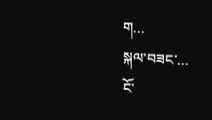ག...
སྐལ་བཟང་...
ངོ་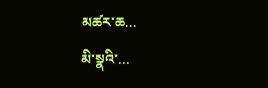མཚར་ཆ...
མི་སྣའི་...